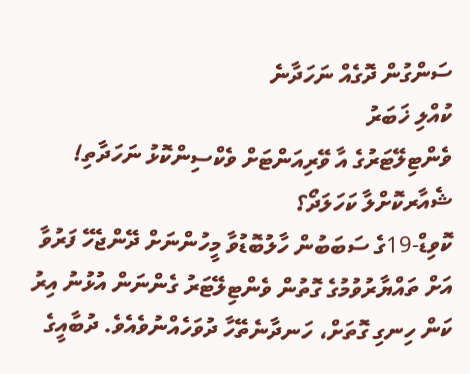ސަންގުން ދޮގެއް ނަހަދާނެ
ކުއްލި ޚަބަރު
ވެންޓިލޭޓަރުގެ އާ ވޭރިއަންޓަށް ވެކްސިންކޮޅު ނަހަދާތި!
ޝެއާރކޮށްލާ ކަހަލަދޯ؟
ކޮވިޑް-19ގެ ސަބަބުން ހާލުބޮޑުވާ މީހުންނަށް ދޭންޖެހޭ ފަރުވާ އަށް ތައްޔާރުވުމުގެ ގޮތުން ވެންޓިލޭޓަރު ގެންނަން އުޅުނު އިރު ކަން ހިނގި ގޮތަށް، ހަނދާނެތޭހާ ދުވަހެއްނުވެއެވެ. ދުބާއީގެ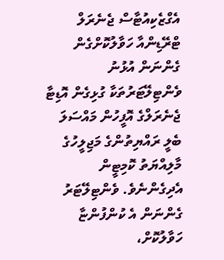އެގްޒެކިއުޓާސް ޖެނެރަލް ޓްރޭޑިންއާ ހަވާލުކޮށްގެން ގެންނަން އުޅުނު ވެންޓިލޭޓަރުތަކާ ގުޅިގެން އޮޑިޓާ ޖެނެރަލްގެ އޮފީހުން މައްސަލަ ބެލީ ރައްޔިތުންގެ މަޖިލީހުގެ މާލިއްޔަތު ކޮމިޓީން އެދިގެންނެވެ. ވެންޓިލޭޓަރު ގެންނަން އެ ކުންފުންޏާ ހަވާލުކޮށް،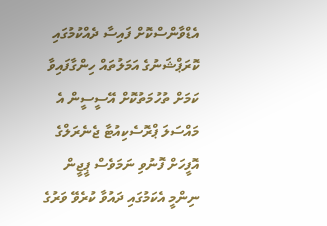އެޑްވާންސްކޮށް ފައިސާ ދެއްކުމުގައި ކޮރަޕްޝަނުގެ އަމަލުތައް ހިންގާފައިވާ ކަމަށް ތުހުމަތުކޮށް އޭސީސީން އެ މައްސަލަ ޕްރޮސެކިއުޓާ ޖެނެރަލްގެ އޮފީހަށް ފޮނުވި ނަމަވެސް ޕީޖީން ނިންމީ އެކަމުގައި ދައުވާ ކުރެވޭ ވަރުގެ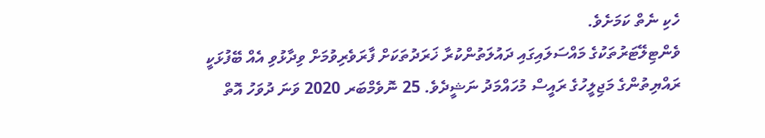ހެކި ނެތް ކަމަށެވެ.
ވެންޓިލޭޓަރުތަކުގެ މައްސަލައިގައި ދައުލަތުންކުރާ ޚަރަދުތަކަށް ފާރަވެރިވުމަށް ވިދާޅުވި އެއް ބޭފުޅަކީ ރައްޔިތުންގެ މަޖިލީހުގެ ރައީސް މުހައްމަދު ނަޝީދެވެ. 25 ނޮވެމްބަރ 2020 ވަނަ ދުވަހު އޮތް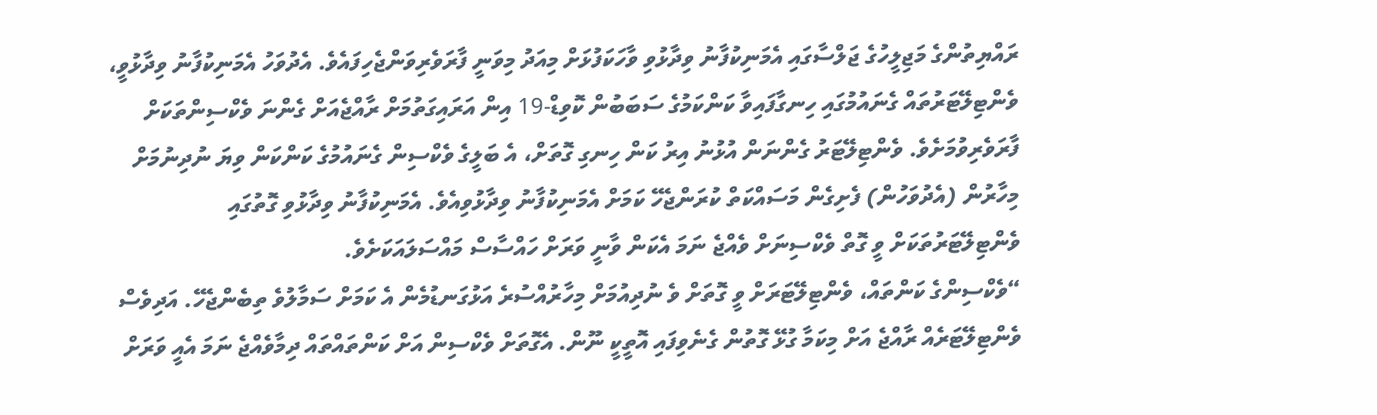ރައްޔިތުންގެ މަޖިލީހުގެ ޖަލްސާގައި އެމަނިކުފާނު ވިދާޅުވި ވާހަކަފުޅަށް މިއަދު މިވަނީ ފާރަވެރިވަންޖެހިފައެވެ. އެދުވަހު އެމަނިކުފާނު ވިދާޅުވީ، ވެންޓިލޭޓަރުތައް ގެނައުމުގައި ހިނގާފައިވާ ކަންކަމުގެ ސަބަބުން ކޮވިޑް-19 އިން އަރައިގަތުމަށް ރާއްޖެއަށް ގެންނަ ވެކްސިންތަކަށް ފާރަވެރިވުމަށެވެ. ވެންޓިލޭޓަރު ގެންނަން އުޅުނު އިރު ކަން ހިނގި ގޮތަށް، އެ ބަލީގެ ވެކްސިން ގެނައުމުގެ ކަންކަން ވިޔަ ނުދިނުމަށް މިހާރުން (އެދުވަހުން) ފެށިގެން މަސައްކަތް ކުރަންޖެހޭ ކަމަށް އެމަނިކުފާނު ވިދާޅުވިއެވެ. އެމަނިކުފާނު ވިދާޅުވި ގޮތުގައި ވެންޓިލޭޓަރުތަކަށް ވީ ގޮތް ވެކްސިނަށް ވެއްޖެ ނަމަ އެކަން ވާނީ ވަރަށް ހައްސާސް މައްސަލައަކަށެވެ.
“ވެކްސިންގެ ކަންތައް، ވެންޓިލޭޓަރަށް ވީ ގޮތަށް ވެ ނުދިއުމަށް މިހާރުއްސުރެ އަޅުގަނޑުމެން އެ ކަމަށް ސަމާލުވެ ތިބެންޖެހޭ. އަދިވެސް ވެންޓިލޭޓަރެއް ރާއްޖެ އަށް މިކަމާ ގުޅޭ ގޮތުން ގެނެވިފައި އޮތީކީ ނޫން. އެގޮތަށް ވެކްސިން އަށް ކަންތައްތައް ދިމާވެއްޖެ ނަމަ އެއީ ވަރަށް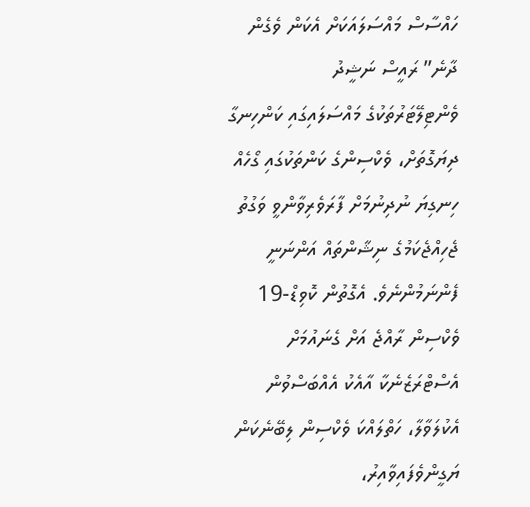ހައްސާސް މައްސަލައަކަށް އެކަން ވެގެން ދާނެ” ރައީސް ނަޝީދު
ވެންޓިލޭޓަރުތަކުގެ މައްސަލައިގައި ކަންހިނގާ ދިޔަގޮތަށް، ވެކްސިންގެ ކަންތަކުގައި ގޯހެއް ހިނގިޔަ ނުދިނުމަށް ފާރަވެރިވާންވީ ވަގުތު ޖެހިއްޖެކަމުގެ ނިޝާންތައް އަންނަނީ ފެންނަމުންނެވެ. އެގޮތުން ކޮވިޑް-19 ވެކްސިން ރާއްޖެ އަށް ގެނައުމަށް އެސްޓްރަޒެނެކާ އާއެކު އެއްބަސްވުން އެކުލަވާލާ، ހަތްލައްކަ ވެކްސިން ލިބޭނެކަން ޔަގީންވެފައިވާއިރު،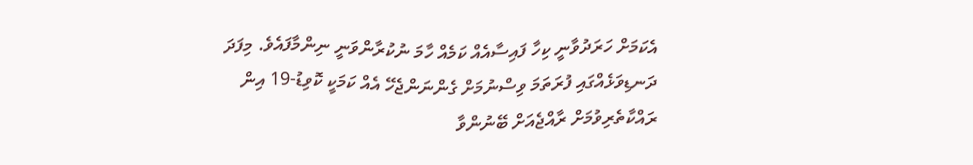އެކަމަށް ހަރަދުވާނީ ކިހާ ފައިސާއެއް ކަމެއް ހާމަ ނުކުރާންވަނީ ނިންމާފައެވެ. މިފަދަ ދަނޑިވަޅެއްގައި ފުރަތަމަ ވިސްނުމަށް ގެންނަންޖެހޭ އެއް ކަމަކީ ކޮވިޑު-19 އިން ރައްކާތެރިވުމަށް ރާއްޖެއަށް ބޭނުންވާ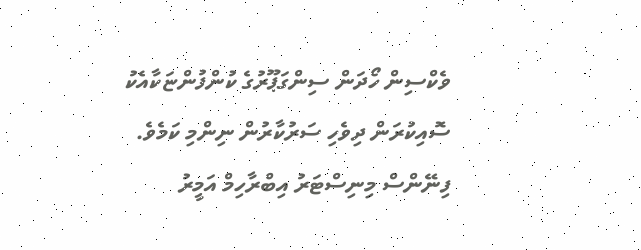ވެކްސިން ހޯދަން ސިންގަޕޫރުގެ ކުންފުންޏަކާއެކު ސޮއިކުރަން ދިވެހި ސަރުކާރުން ނިންމި ކަމެވެ.
ފިނޭންސް މިނިސްޓަރު އިބްރާހިމް އަމީރު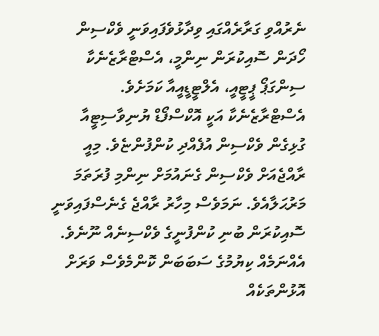ނެރުއްވި ގަރާރެއްގައި ވިދާޅުވެފައިވަނީ ވެކްސިން ހޯދަން ސޮއިކުރަން ނިންމީ، އެސްޓްރާޒެނެކާ ސިންގަޕޯ ޕީޓީއީ، އެލްޓީޑީއީއާ ކަމަށެވެ. އެސްޓްރާޒެނެކާ އަކީ އޮކްސްފޯޑް ޔުނިވާސިޓީއާ ގުޅިގެން ވެކްސިން އުފެއްދި ކުންފުންޏެވެ. މިއީ ރާއްޖެއަށް ވެކްސިން ގެނައުމަށް ނިންމި ފުރަތަމަ މަރުޙަލާއެވެ. ނަމަވެސް މިހާރު ރާއްޖެ ގެނެސްފައިވަނީ ސޮއިކުރަން ބުނި ކުންފުނީގެ ވެކްސިނެއް ނޫނެވެ. އެއްނަމެއް ކިޔުމުގެ ސަބަބަން ކޮންމެވެސް ވަރަށް އޮޅުންތަކެއް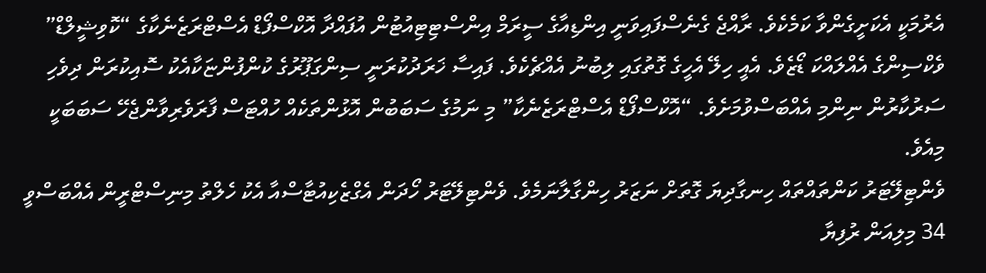އެރުމަކީ އެކަށީގެންވާ ކަމެކެވެ. ރާއްޖެ ގެނެސްފައިވަނީ އިންޑިއާގެ ސީރަމް އިންސްޓިޓިއުޓުން އުފައްދާ އޮކްސްފޯޑް އެސްޓްރަޒެނެކާގެ “ކޮވިޝީލްޑް” ވެކްސިންގެ އެއްލައްކަ ޑޯޒެވެ. އެއީ ހިލޭ އެހީގެ ގޮތުގައި ލިބުނު އެއްޗެކެވެ. ފައިސާ ޚަރަދުކުރަނީ ސިންގަޕޫރުގެ ކުންފުންޏަކާއެކު ސޮއިކުރަން ދިވެހި ސަރުކާރުން ނިންމި އެއްބަސްވުމަށެވެ. “އޮކްސްފޯޑް އެސްޓްރަޒެނެކާ” މި ނަމުގެ ސަބަބުން އޮޅުންތަކެއް ހުއްޓަސް ފާރަވެރިވާންޖެހޭ ސަބަބަކީ މިއެވެ.
ވެންޓިލޭޓަރު ކަންތައްތައް ހިނގާދިޔަ ގޮތަށް ނަޒަރު ހިންގާލާނަމެވެ. ވެންޓިލޭޓަރު ހޯދަން އެގްޒެކިއުޓާސްއާ އެކު ހެލްތު މިނިސްޓްރީން އެއްބަސްވީ 34 މިލިއަން ރުފިޔާ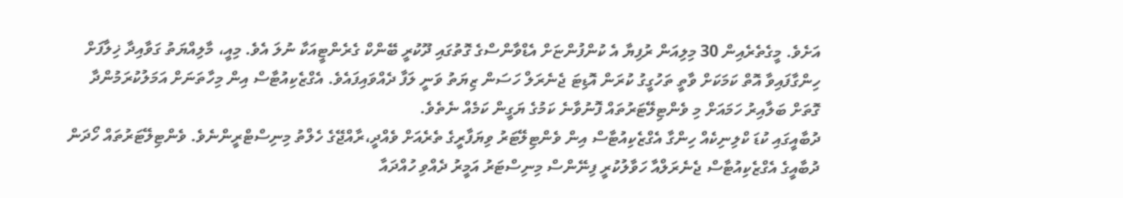އަށެވެ. މީގެތެރެއިން 30 މިލިއަން ރުފިޔާ އެ ކުންފުންޏަށް އެޑްވާންސްގެ ގޮތުގައި ދޫކުރީ ބޭންކް ގެރެންޓީއަކާ ނުލަ އެވެ. މިއީ، މާލިއްޔަތު ގަވާއިދާ ޚިލާފަށް ހިންގާފައިވާ އޮތް ކަމަކަށް ވާތީ ތަހުގީގު ކުރަން އޮޑިޓަ ޖެނެރަލް ހަސަން ޒިޔަތު ވަނީ ލަފާ ދެއްވައިފައެވެ. އެގްޒެކިއުޓާސް އިން މިހާތަނަށް އަމަލުކުރަމުންދާ ގޮތަށް ބަލާއިރު ހަމައަށް މި ވެންޓިލޭޓަރުތައް ފޮނުވާނެ ކަމުގެ ޔަގީން ކަމެއް ނެތެވެ.
ދުބާއީގައި ކުޑަ ކްލިނިކެއް ހިންގާ އެގްޒެކިއުޓާސް އިން ވެންޓިލޭޓަރު ވިޔަފާރީގެ ތެރެއަށް ވެއްދީ،ރާއްޖޭގެ ހެލްތު މިނިސްޓްރީންނެވެ. ވެންޓިލޭޓަރުތައް ހޯދަން ދުބާއީގެ އެގްޒެކިއުޓާސް ޖެނެރަލްއާ ހަވާލުކުރީ ފިނޭންސް މިނިސްޓަރު އަމީރު ދެއްވި ހުއްދައާ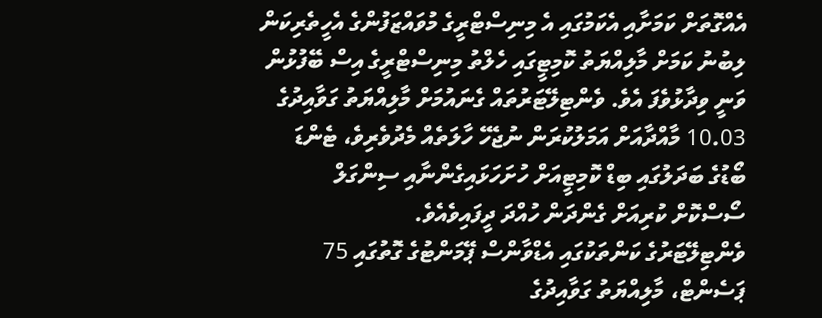އެއްގޮތަށް ކަމަށާއި އެކަމުގައި އެ މިނިސްޓްރީގެ މުވައްޒަފުންގެ އެހީތެރިކަން ލިބުނު ކަމަށް މާލިއްޔަތު ކޮމިޓީގައި ހެލްތު މިނިސްޓްރީގެ އިސް ބޭފުޅުން ވަނީ ވިދާޅުވެފަ އެވެ. ވެންޓިލޭޓަރުތައް ގެނައުމަށް މާލިއްޔަތު ގަވާއިދުގެ 10.03 މާއްދާއަށް އަމަލުކުރަން ނުޖެހޭ ހާލަތެއް މެދުވެރިވެ، ޓެންޑަ ބޯޑުގެ ބަދަލުގައި ބިޑް ކޮމިޓީއަށް ހުށަހަޅައިގެންނާއި ސިންގަލް ސޯސްކޮށް ކުރިއަށް ގެންދަން ހުއްދަ ދީފައިވެއެވެ.
ވެންޓިލޭޓަރުގެ ކަންތަކުގައި އެޑްވާންސް ޕޭމަންޓުގެ ގޮތުގައި 75 ޕަސެންޓް، މާލިއްޔަތު ގަވާއިދުގެ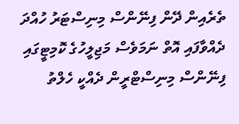ތެރެއިން ދޭން ފިނޭންސް މިނިސްޓަރު ހުއްދަ ދެއްވާފައި އޮތް ނަމަވެސް މަޖިލީހުގެ ކޮމިޓީގައި ފިނޭންސް މިނިސްޓްރީން ދެއްކީ ހެލްތު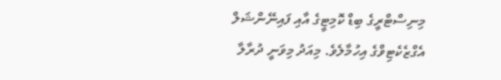މިނިސްޓްރީގެ ބިޑް ކޮމިޓީގެ އާއި ފައިނޭންޝަލް އެގްޒެކެޓިވްގެ އިހުމާލެވެ. މިއަދު މިވަނީ ދުރާލާ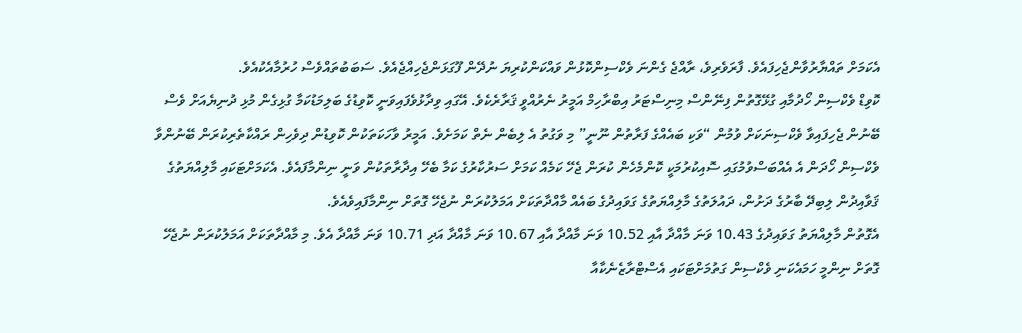އެކަމަށް ތައްޔާރުވާންޖެހިފައެވެ. ފާރަވެރިވެ، ރާއްޖެ ގެންނަ ވެކްސިންކޮޅުން ވައްކަންކުރިޔަ ނުދޭން ފޫގަޅަންޖެހިއްޖެއެވެ. ސަބަބުތައްވެސް ހުރުމާއެކުއެވެ.
ކޮވިޑް ވެކްސިން ހޯދުމާއި ގުޅޭގޮތުން ފިނޭންސް މިނިސްޓަރު އިބްރާހިމް އަމީރު ނެރުއްވީ ޤަރާރެކެވެ. އޭގައި ވިދާޅުވެފައިވަނީ ކޮވިޑުގެ ބަލިމަޑުކަމާ ގުޅިގެން މުޅި ދުނިޔެއަށް ވެސް ބޭނުން ޖެހިފައިވާ ވެކްސިނަކަށް ވުމުން “ވަކި ބައެއްގެ ފަރާތުން ނޫނީ” މި ވަގުތު އެ ލިބެން ނެތް ކަމަށެވެ. އަމީރު ވާހަކަތަކުން ކޮވިޑުން ދިވެހިން ރައްކާތެރިކުރަން ބޭނުންވާ ވެކްސިން ހޯދަން އެ އެއްބަސްވުމުގައި ސޮއިކުރުމަކީ ކޮންމެހެން ކުރަން ޖެހޭ ކަމެއް ކަމަށް ސަރުކާރުގެ ކަމާ ބެހޭ އިދާރާތަކުން ވަނީ ނިންމާފައެވެ. އެކަމަށްޓަކައި މާލިއްޔަތުގެ ޤަވާއިދުން ލިބިދޭ ބާރުގެ ދަށުން، ދައުލަތުގެ މާލިއްޔަތުގެ ގަވައިދުގެ ބައެއް މާއްދާތަކަށް އަމަލުކުރަން ނުޖެހޭ ގޮތަށް ނިންމާފައިވެއެވެ.
އެގޮތުން މާލިއްޔަތު ގަވައިދުގެ 10.43 ވަނަ މާއްދާ އާއި 10.52 ވަނަ މާއްދާ އާއި 10.67 ވަނަ މާއްދާ އަދި 10.71 ވަނަ މާއްދާ އެވެ. މި މާއްދާތަކަށް އަމަލުކުރަން ނުޖެހޭ ގޮތަށް ނިންމީ ހަމައެކަނި ވެކްސިން ގަތުމަށްޓަކައި އެސްޓްރާޒެނެކާއާ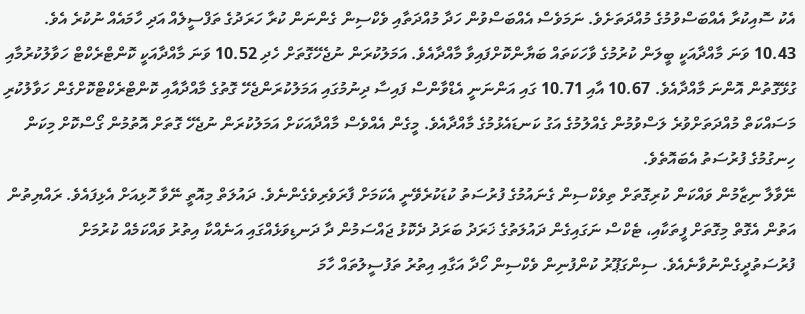އެކު ސޮއިކުރާ އެއްބަސްވުމުގެ މުއްދަތަށެވެ. ނަމަވެސް އެއްބަސްވުން ހަދާ މުއްދަތާއި ވެކްސިން ގެންނަން ކުރާ ހަރަދުގެ ތަފްސީލެއް އަދި ހާމައެއް ނުކުރެ އެވެ. 10.43 ވަނަ މާއްދާއަކީ ބީލަން ކުރުމުގެ ވާހަކަތައް ބަޔާންކޮށްފައިވާ މާއްދާއެވެ. އަމަލުކުރަން ނުޖެހޭގޮތަށް ހެދި 10.52 ވަނަ މާއްދާއަކީ ކޮންޓްރެކްޓް ހަވާލުކުރުމާއި ގުޅޭގޮތުން އޮންނަ މާއްދާއެވެ. 10.67 އާއި 10.71 ގައި އަންނަނީ އެޑްވާންސް ފައިސާ ދިނުމުގައި އަމަލުކުރަންޖެހޭ ގޮތުގެ މާއްދާއާއި ކޮންޓްރެކްޓްކޮށްގެން ހަވާލުކުރި މަސައްކަތް މުއްދަތަށްވުރެ ލަސްވުމުން ގެއްލުމުގެ އަގު ކަނޑައެޅުމުގެ މާއްދާއެވެ. މީގެން އެއްވެސް މާއްދާއަކަށް އަމަލުކުރަން ނުޖެހޭ ގޮތަށް އޮތުމުން ގޯސްކޮށް މިކަން ހިނގުމުގެ ފުރުސަތު އެބައޮތެވެ.
ނޭވާލާ ނިޒާމުން ވައްކަން ކުރިގޮތަށް ތިވެކްސިން ގެނައުމުގެ ފުރުސަތު ކުޑަކުރެވޭނީ އެކަމަށް ފާރަވެރިވެގެންނެވެ. ދައުލަތް މިއޮތީ ނޭވާ ހޮޅިއަށް އެޅިފައެވެ. ރައްޔިތުން އަތުން އެގޮތް މިގޮތަށް ފީތަކާއި، ޓެކްސް ނަގައިގެން ދައުލަތުގެ ޚަރަދު ބަރަދު ދެކޮޅު ޖައްސަމުން ދާ ދަނޑިވަޅެއްގައި އަނެއްކާ އިތުރު ވައްކަމެއް ކުރުމަށް ފުރުސަތުދީގެންނުވާނެއެވެ. ސިންގަޕޫރު ކުންފުނިން ވެކްސިން ހޯދާ އަގާއި އިތުރު ތަފުސީލުތައް ހާމަ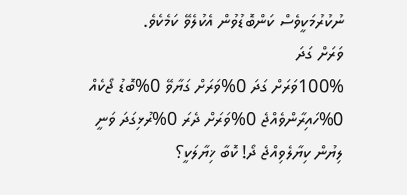ނުކުރުމަކީވެސް ކަންބޮޑުވުން އެކުލެވޭ ކަމެކެވެ.
ވަރަށް ގަދަ
100%ވަރަށް ގަދަ 0%ވަރަށް ގަޔާވޭ 0%ބޮޑު ޖޯކެއް 0%ހައިރާންވެއްޖެ 0%ވަރަށް ދެރަ 0%ރުޅިގަދަ ވަނީ
ލިޔުން ކިޔާލެވިއްޖެ ދޯ! ކޮބާ ޚިޔާލަކީ؟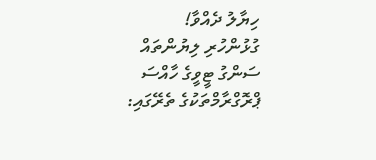ހިޔާލު ދެއްވާ!
ގުޅުންހުރި ލިޔުންތައް
ސަންގު ޓީވީގެ ހާއްސަ ޕްރޮގްރާމްތަކުގެ ތެރޭގައި: